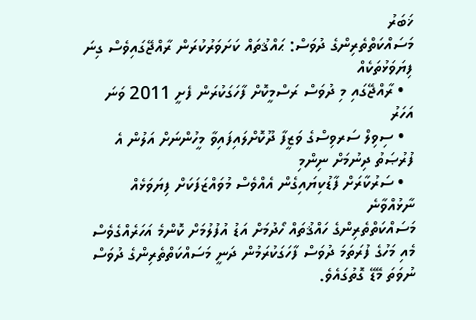ޚަބަރު
މަސައްކަތްތެރިންގެ ދުވަސް: ޙައްޤުތައް ކަށަވަރުކުރަން ރާއްޖޭގައިވެސް ގިނަ ފިޔަވަޅުތަކެއް
  • ރާއްޖޭގައި މި ދުވަސް ރަސްމީކޮށް ފާހަގަކުރަން ފެށީ 2011 ވަނަ އަހަރު
  • ސިވިލް ސަރވިސްގެ ވަޒީފާ ދޫކޮށްލައިފައިވާ މީހުންނަށް އަލުން އެ ފުރުޞަތު ދިނުމަށް ނިންމި
  • ސަރުކާރަށް ފާޑުކިޔައިގެން އެއްވެސް މުވައްޒަފަކަށް ފިޔަވަޅެއް ނާޅުއްވާނެ
މަސައްކަތްތެރިންގެ ހައްޤުތައް ހޯދުމަށް އަޑު އުފުލުމަށް ކޮންމެ އަހަރެއްގެވެސް މެއި މަހުގެ ފުރަތަމަ ދުވަސް ފާހަގަކުރަމުން ދަނީ މަސައްކަތްތެރިންގެ ދުވަސް ނުވަތަ މޭޑޭ ގޮތުގައެވެ.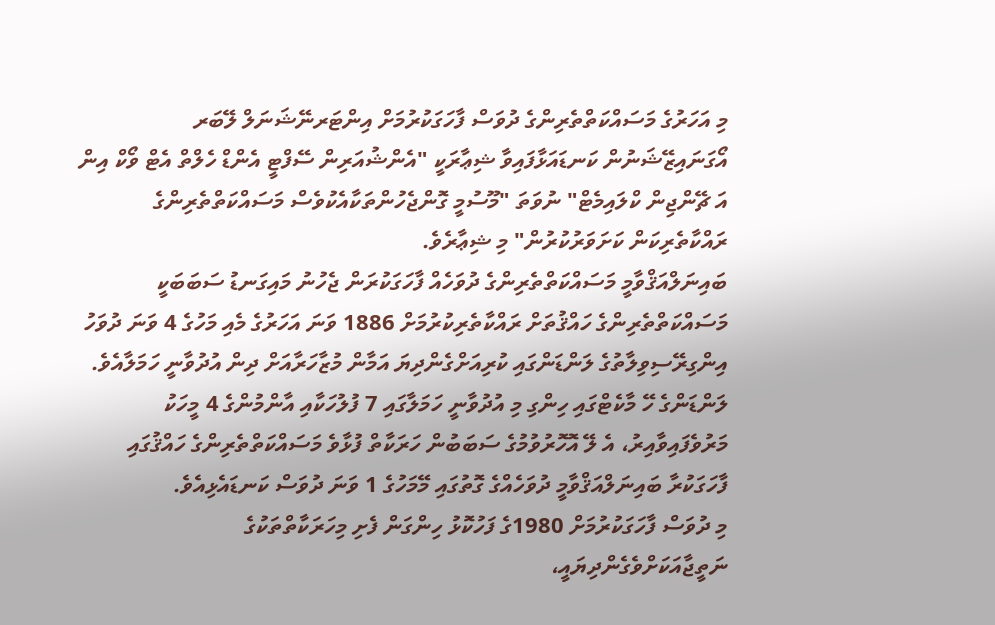މި އަހަރުގެ މަސައްކަތްތެރިންގެ ދުވަސް ފާހަގަކުރުމަށް އިންޓަރނޭޝަނަލް ލޭބަރ އޯގަނައިޒޭޝަނުން ކަނޑައަޅާފައިވާ ޝިޢާރަކީ "އެންޝުއަރިން ސޭފްޓީ އެންޑް ހެލްތް އެޓް ވޯކް އިން އަ ޗޭންޖިން ކްލައިމެޓް" ނުވަތަ "މޫސުމީ ގޮންޖެހުންތަކާއެކުވެސް މަސައްކަތްތެރިންގެ ރައްކާތެރިކަން ކަށަވަރުކުރުން" މި ޝިޢާރެވެ.
ބައިނަލްއަޤްވާމީ މަސައްކަތްތެރިންގެ ދުވަހެއް ފާހަގަކުރަން ޖެހުނު މައިގަނޑު ސަބަބަކީ މަސައްކަތްތެރިންގެ ހައްޤުތަށް ރައްކާތެރިކުރުމަށް 1886 ވަނަ އަހަރުގެ މެއި މަހުގެ 4 ވަނަ ދުވަހު އިންގިރޭސިވިލާތުގެ ލަންޑަންގައި ކުރިއަށްގެންދިޔަ އަމާން މުޒާހަރާއަށް ދިން އުދުވާނީ ހަމަލާއެވެ. ލަންޑަންގެ ހޭ މާކެޓްގައި ހިންގި މި އުދުވާނީ ހަމަލާގައި 7 ފުލުހަކާއި އާންމުންގެ 4 މީހަކު މަރުވެފައިވާއިރު، އެ ލޭ އޮހޮރުވުމުގެ ސަބަބުން ހަރަކާތް ފުޅާވެ މަސައްކަތްތެރިންގެ ހައްޤުގައި ފާހަގަކުރާ ބައިނަލްއަޤްވާމީ ދުވަހެއްގެ ގޮތުގައި މޭމަހުގެ 1 ވަނަ ދުވަސް ކަނޑައެޅިއެވެ.
މި ދުވަސް ފާހަގަކުރުމަށް 1980ގެ ފަހުކޮޅު ހިންގަން ފެށި މިހަރަކާތްތަކުގެ ނަތީޖާއަކަށްވެގެންދިޔައީ،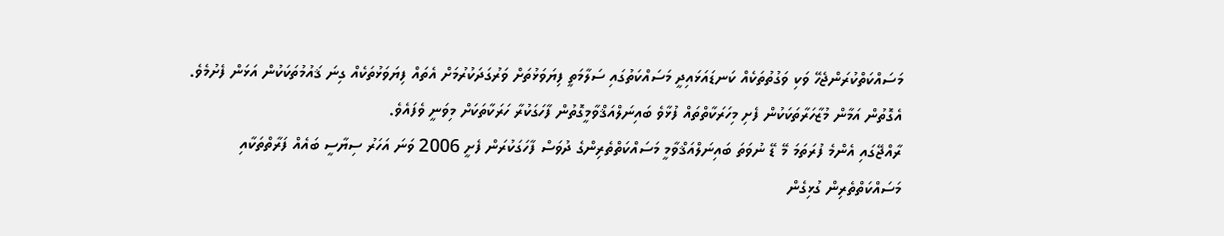މަސައްކަތްކުރަންޖެހޭ ވަކި ވަގުތުތަކެއް ކަނޑައަޅައިދީ މަސައްކަތުގައި ސަލާމަތީ ފިޔަވަޅުތަށް ވަރުގަދަކުރުމަށް އެތައް ފިޔަވަޅުތަކެއް ގިނަ ޤައުމުތަކަކުން އަޅަން ފެށުމެވެ. އެގޮތުން އަމާން މުޒާހަރާތަކަކުން ފެށި މިހަރަކާތްތައް ފުޅާވެ ބައިނަލްއަޤްވާމީގޮތުން ފާހަގަކުރާ ހަރަކާތަކަށް މިވަނީ ވެފައެވެ.
ރާއްޖޭގައި އެންމެ ފުރަތަމަ މޭ ޑޭ ނުވަތަ ބައިނަލްއަޤްވާމީ މަސައްކަތްތެރިންގެ ދުވަސް ފާހަގަކުރަން ފެށީ 2006 ވަނަ އަހަރު ސިޔާސީ ބައެއް ފަރާތްތަކާއި މަސައްކަތްތެރިން ގުޅިގެން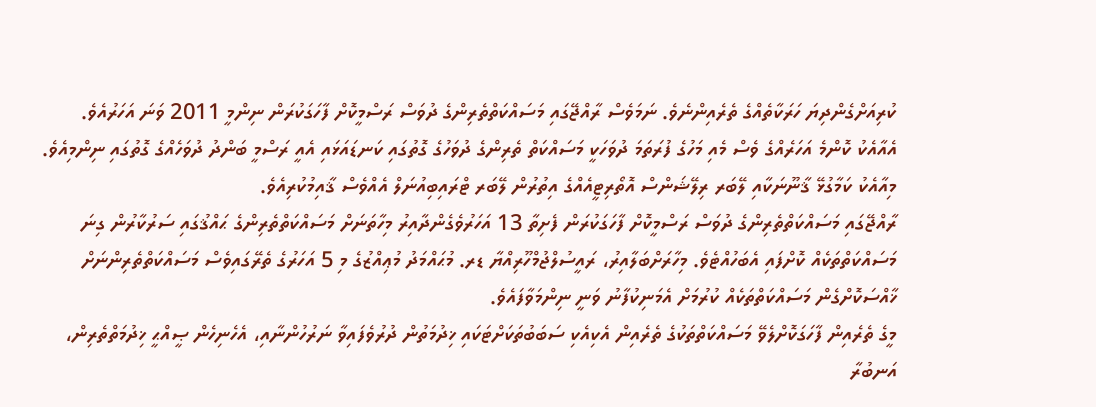ކުރިއަށްގެންދިޔަ ހަރަކާތެއްގެ ތެރެއިންނެވެ. ނަމަވެސް ރާއްޖޭގައި މަސައްކަތްތެރިންގެ ދުވަސް ރަސްމީކޮށް ފާހަގަކުރަން ނިންމީ 2011 ވަނަ އަހަރުއެވެ. އެއާއެކު ކޮންމެ އަހަރެއްގެ ވެސް މެއި މަހުގެ ފުރަތަމަ ދުވަހަކީ މަސައްކަތް ތެރިންގެ ދުވަހުގެ ގޮތުގައި ކަނޑައަޅައި އެއީ ރަސްމީ ބަންދު ދުވަހެއްގެ ގޮތުގައި ނިންމިއެވެ. މިއާއެކު ކަމާގުޅޭ ޤާނޫނަކާއި ލޭބަރ ރިލޭޝަންސް އޮތޯރިޓީއެއްގެ އިތުރުން ލޭބަރ ޓްރައިބިއުނަލް އެއްވެސް ޤާއިމުކުރިއެވެ.
ރާއްޖޭގައި މަސައްކަތްތެރިންގެ ދުވަސް ރަސްމީކޮށް ފާހަގަކުރަން ފެށިތާ 13 އަހަރުވެގެންދާއިރު މިހާތަނަށް މަސައްކަތްތެރިންގެ ޙައްޤުގައި ސަރުކާރުން ގިނަ މަސައްކަތްތަކެއް ކޮށްފައި އެބަހުއްޓެވެ. މިހާރަށްބަލާއިރު، ރައީސުލްޖުމްހޫރިއްޔާ ޑރ. މުޙައްމަދު މުޢިއްޒުގެ މި 5 އަހަރުގެ ތެރޭގައިވެސް މަސައްކަތްތެރިންނަށް ޚާއްސަކޮށްގެން މަސައްކަތްތަކެއް ކުރުމަށް އެމަނިކުފާނު ވަނީ ނިންމަވާފައެވެ.
މީގެ ތެރެއިން ފާހަގަކޮށްލެވޭ މަސައްކަތްތަކުގެ ތެރެއިން އެކިއެކި ސަބަބުތަކަށްޓަކައި ޚިދުމަތުން ދުރުވެފައިވާ ނަރުހުންނާއި، އެހެނިހެން ޞީއްޙީ ޚިދުމަތްތެރިން، އަނބުރާ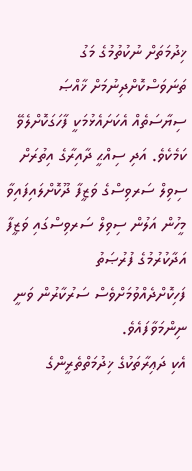ޚިދުމަތަށް ނުކުތުމުގެ މަގު ތަނަވަސްކޮށްދިނުމަށް ޚާއްޞަ ސިޔާސަތެއް އެކަށައެޅުމަކީ ފާހަގަކޮށްލެވޭ ކަމެކެވެ. އަދި ސިއްޙީ ދާއިރާގެ އިތުރަށް ސިވިލް ސަރވިސްގެ ވަޒީފާ ދޫކޮށްލައިފައިވާ މީހުން އަލުން ސިވިލް ސަރވިސްގައި ވަޒީފާ އަދާކުރުމުގެ ފުރުޞަތު ފަހިކޮށްދެއްވުމަށްވެސް ސަރުކާރުން ވަނީ ނިންމަވާފައެވެ.
އެކި ދަޢިރާތަކުގެ ޚިދުމަތްތެރީންގެ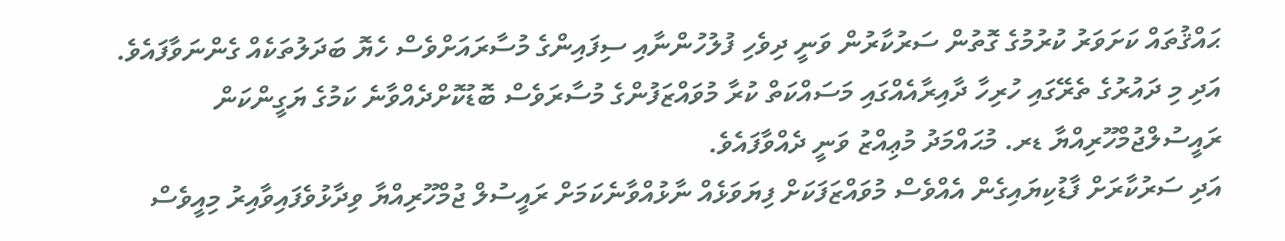ޙައްޤުތައް ކަށަވަރު ކުރުމުގެ ގޮތުން ސަރުކާރުން ވަނީ ދިވެހި ފުލުހުންނާއި ސިފައިންގެ މުސާރައަށްވެސް ހެޔޮ ބަދަލުތަކެއް ގެންނަވާފައެވެ. އަދި މި ދައުރުގެ ތެރޭގައި ހުރިހާ ދާއިރާއެއްގައި މަސައްކަތް ކުރާ މުވައްޒަފުންގެ މުސާރަވެސް ބޮޑުކޮށްދެއްވާނެ ކަމުގެ ޔަގީންކަން ރައީސުލްޖުމްހޫރިއްޔާ ޑރ. މުޙައްމަދު މުޢިއްޒު ވަނީ ދެއްވާފައެވެ.
އަދި ސަރުކާރަށް ފާޑުކިޔައިގެން އެއްވެސް މުވައްޒަފަކަށް ފިޔަވަޅެއް ނާޅުއްވާނެކަމަށް ރައީސުލް ޖުމްހޫރިއްޔާ ވިދާޅުވެފައިވާއިރު މިއީވެސް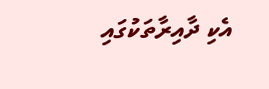އެކި ދާއިރާތަކުގައި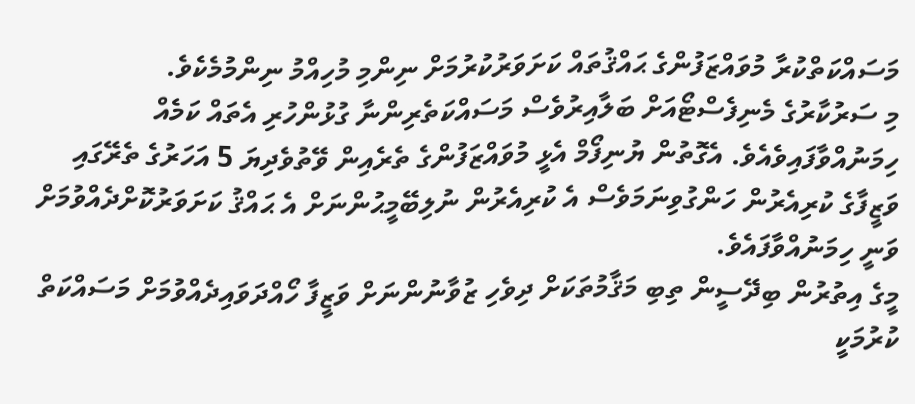މަސައްކަތްކުރާ މުވައްޒަފުންގެ ޙައްޤުތައް ކަށަވަރުކުރުމަށް ނިންމި މުހިއްމު ނިންމުމެކެވެ.
މި ސަރުކާރުގެ މެނިފެސްޓޯއަށް ބަލާއިރުވެސް މަސައްކަތެރިންނާ ގުޅުންހުރި އެތައް ކަމެއް ހިމަނުއްވާފައިވެއެވެ. އެގޮތުން ޔުނިފޯމް އެޅީ މުވައްޒަފުންގެ ތެރެއިން ވޭތުވެދިޔަ 5 އަހަރުގެ ތެރޭގައި ވަޒީފާގެ ކުރިއެރުން ހަންގުވިނަމަވެސް އެ ކުރިއެރުން ނުލިބޭމީޙުންނަށް އެ ޙައްޤު ކަށަވަރުކޮށްދެއްވުމަށް ވަނީ ހިމަނުއްވާފައެވެ.
މީގެ އިތުރުން ބިދޭސީން ތިބި މަޤާމުތަކަށް ދިވެހި ޒުވާނުންނަށް ވަޒީފާ ހޯއްދަވައިދެއްވުމަށް މަސައްކަތް ކުރުމަކީ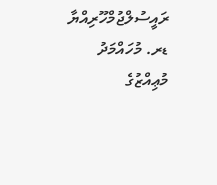ރައީސުލްޖުމްހޫރިއްޔާ ޑރ. މުހައްމަދު މުޢިއްޒުގެ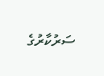ސަރުކާރުގެ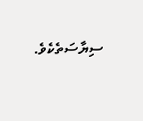ސިޔާސަތެކެވެ.